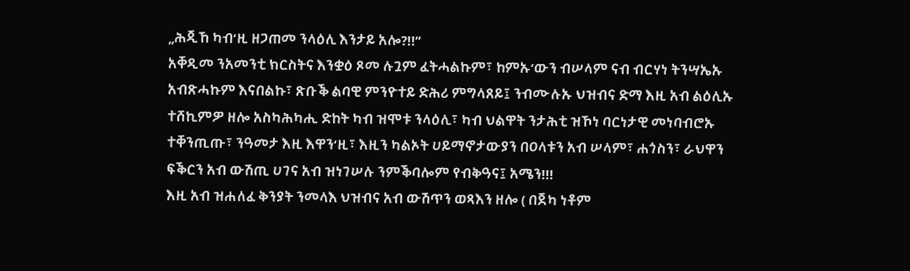„ሕጂኸ ካብ‘ዚ ዘጋጠመ ንላዕሊ እንታይ አሎ?!!“
አቐዲመ ንአመንቲ ክርስትና እንቋዕ ጾመ ሉጓም ፈትሓልኩም፣ ከምኡ‘ውን ብሠላም ናብ ብርሃነ ትንሣኤኡ አብጽሓኩም እናበልኩ፣ ጽቡቕ ልባዊ ምንዮተይ ድሕሪ ምግላጸይ፤ ንብሙሉኡ ህዝብና ድማ እዚ አብ ልዕሊኡ ተሸኪምዎ ዘሎ አስካሕካሒ ድከት ካብ ዝሞቱ ንላዕሊ፣ ካብ ህልዋት ንታሕቲ ዝኾነ ባርነታዊ መነባብሮኡ ተቐንጢጡ፣ ንዓመታ እዚ እዋን‘ዚ፣ እዚን ካልኦት ሀይማኖታውያን በዐላቱን አብ ሠላም፣ ሐጎስን፣ ራህዋን ፍቕርን አብ ውሽጢ ሀገና አብ ዝነገሠሉ ንምቕባሎም የብቅዓና፤ አሜን!!!
እዚ አብ ዝሐለፈ ቅንያት ንመላእ ህዝብና አብ ውሽጥን ወጻእን ዘሎ ( በጀካ ነቶም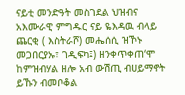ናይቲ መንድዓት መስገደል ህዝብና አእሙራዊ ምግዱር ናይ ዬእዳዉ ብላይ ጨርቂ ( እስትራሾ) መሔሰሲ ዝኾኑ መጋበርያኡ፣ ገዲፍካ፤) ዘንቀጥቀጠ‘ሞ ከምዝብሃል ዘሎ አብ ውሽጢ ብሀይማኖት ይኹን ብመቦቆል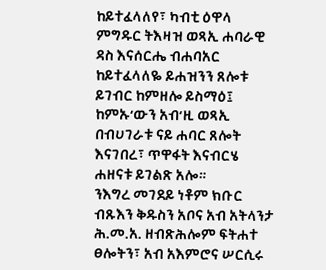ከይተፈላለየ፣ ካብቲ ዕዋላ ምግዱር ትእዛዝ ወጻኢ ሐባራዊ ዳስ እናሰርሔ ብሐባአር ከይተፈላለዬ ይሐዝንን ጸሎቱ ይገብር ከምዘሎ ይስማዕ፤ ከምኡ‘ውን አብ‘ዚ ወጻኢ በብሀገራቱ ናይ ሐባር ጸሎት እናገበረ፣ ጥዋፋት እናብርሄ ሐዘናቱ ይገልጽ አሎ።
ንእግረ መገደይ ነቶም ክቡር ብጹእን ቅዱስን አቦና አብ አትላንታ ሕ.መ.አ. ዘብጽሕሎም ፍትሐተ ፀሎትን፣ አብ አእምሮና ሠርሲሩ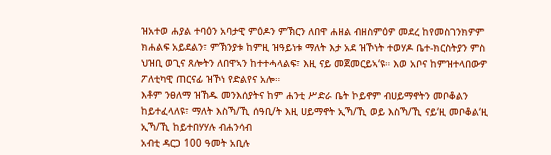ዝአተወ ሐያል ተባዕን አባታዊ ምዕዶን ምኽርን ለበዋ ሐዘል ብዘስምዕዎ መደረ ከየመስገንክዎም ክሐልፍ አይደልን፣ ምኽንያቱ ከምዚ ዝዓይነቱ ማለት እታ አደ ዝኾነት ተወሃዶ ቤተ-ክርስትያን ምስ ህዝቢ ወጊና ጸሎትን ለበዋኣን ከተተሓላልፍ፣ እዚ ናይ መጀመርይኣ‘ዩ። እወ አቦና ከምዝተላበውዎ ፖለቲካዊ ጠርናፊ ዝኾነ የድልየና አሎ።
እቶም ንፀለማ ዝኸዱ መንእሰያትና ከም ሐንቲ ሥድራ ቤት ኮይኖም ብሀይማኖትን መቦቆልን ከይተፈላለዩ፣ ማለት እስኻ/ኺ ሰዓቢ/ት እዚ ሀይማኖት ኢኻ/ኺ ወይ እስኻ/ኺ ናይ‘ዚ መቦቆል‘ዚ ኢኻ/ኺ ከይተበሃሃሉ ብሐንሳብ
አብቲ ዳርጋ 100 ዓመት አቢሉ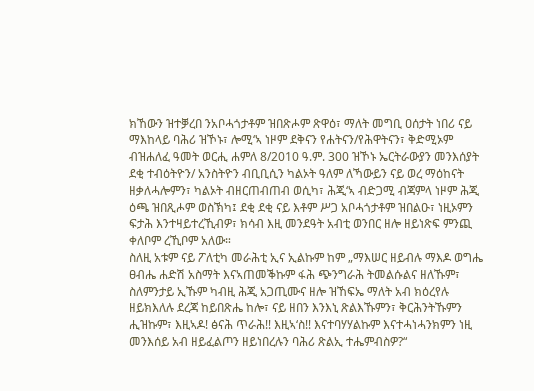ክኸውን ዝተቓረበ ንአቦሓጎታቶም ዝበጽሖም ጽዋዕ፣ ማለት መግቢ ዐሰታት ነበሪ ናይ ማእከላይ ባሕሪ ዝኾኑ፣ ሎሚ‘ኣ ነዞም ደቅናን የሐትናን/የሕዋትናን፣ ቅድሚኦም ብዝሐለፈ ዓመት ወርሒ ሐምለ 8/2010 ዓ.ም. 300 ዝኾኑ ኤርትራውያን መንእሰያት ደቂ ተብዕትዮን/ አንስትዮን ብቢቢሲን ካልኦት ዓለም ለኻውይን ናይ ወረ ማዕከናት ዘቃለሓሎምን፣ ካልኦት ብዘርጠብጠብ ወሲካ፣ ሕጂ‘ኣ ብድጋሚ ብጃምላ ነዞም ሕጂ ዕጫ ዝበጺሖም ወስኽካ፤ ደቂ ደቂ ናይ እቶም ሥጋ አቦሓጎታቶም ዝበልዑ፣ ነዚኦምን ፍታሕ እንተዛይተረኺብዎ፣ ክሳብ እዚ መንደዓት አብቲ ወንበር ዘሎ ዘይነጽፍ ምንጪ ቀለቦም ረኺቦም አለው።
ስለዚ አቱም ናይ ፖለቲካ መራሕቲ ኢና ኢልኩም ከም „ማእሠር ዘይብሉ ማእዶ ወግሔ ፀብሔ ሐድሽ አስማት እናኣጠመቕኩም ፋሕ ጭንግራሕ ትመልሱልና ዘለኹም፣ ስለምንታይ ኢኹም ካብዚ ሕጂ አጋጢሙና ዘሎ ዝኸፍኤ ማለት አብ ክዕረየሉ ዘይክእለሉ ደረጃ ከይበጽሔ ከሎ፣ ናይ ዘበን እንእኒ ጽልእኹምን፣ ቅርሕንትኹምን ሒዝኩም፣ እዚኣዶ! ፅናሕ ጥራሕ!! እዚኣ‘ስ!! እናተባሃሃልኩም እናተሓነሓንክምን ነዚ መንእሰይ አብ ዘይፈልጦን ዘይነበረሉን ባሕሪ ጽልኢ ተሔምብስዎ?“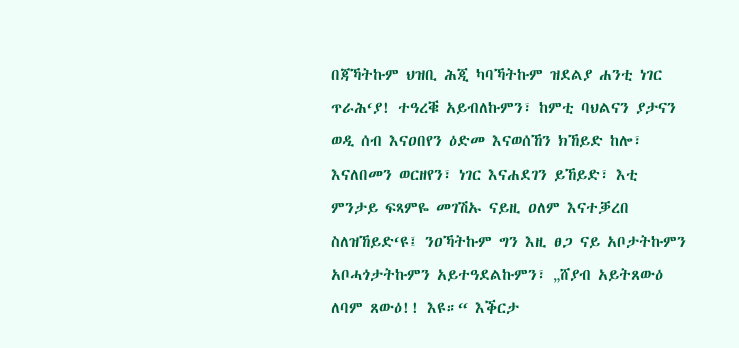በጃኻትኩም ህዝቢ ሕጂ ካባኻትኩም ዝደልያ ሐንቲ ነገር ጥራሕ‘ያ! ተዓረቑ አይብለኩምን፣ ከምቲ ባህልናን ያታናን ወዲ ሰብ እናዐበየን ዕድመ እናወሰኸን ክኸይድ ከሎ፣ እናለበመን ወርዘየን፣ ነገር እናሐደገን ይኸይድ፣ እቲ ምንታይ ፍጻምዬ መገሽኡ ናይዚ ዐለም እናተቓረበ ስለዝኸይድ‘ዩ፤ ንዐኻትኩም ግን እዚ ፀጋ ናይ አቦታትኩምን አቦሓጎታትኩምን አይተዓደልኩምን፣ „ሸያብ አይትጸውዕ ለባም ጸውዕ!! እዩ።“ እቕርታ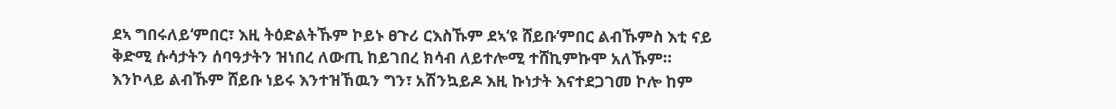ደኣ ግበሩለይ‘ምበር፣ እዚ ትዕድልትኹም ኮይኑ ፀጉሪ ርእስኹም ደኣ‘ዩ ሸይቡ‘ምበር ልብኹምስ እቲ ናይ ቅድሚ ሱሳታትን ሰባዓታትን ዝነበረ ለውጢ ከይገበረ ክሳብ ለይተሎሚ ተሸኪምኩሞ አለኹም።
እንኮላይ ልብኹም ሸይቡ ነይሩ እንተዝኸዉን ግን፣ አሽንኳይዶ እዚ ኩነታት እናተደጋገመ ኮሎ ከም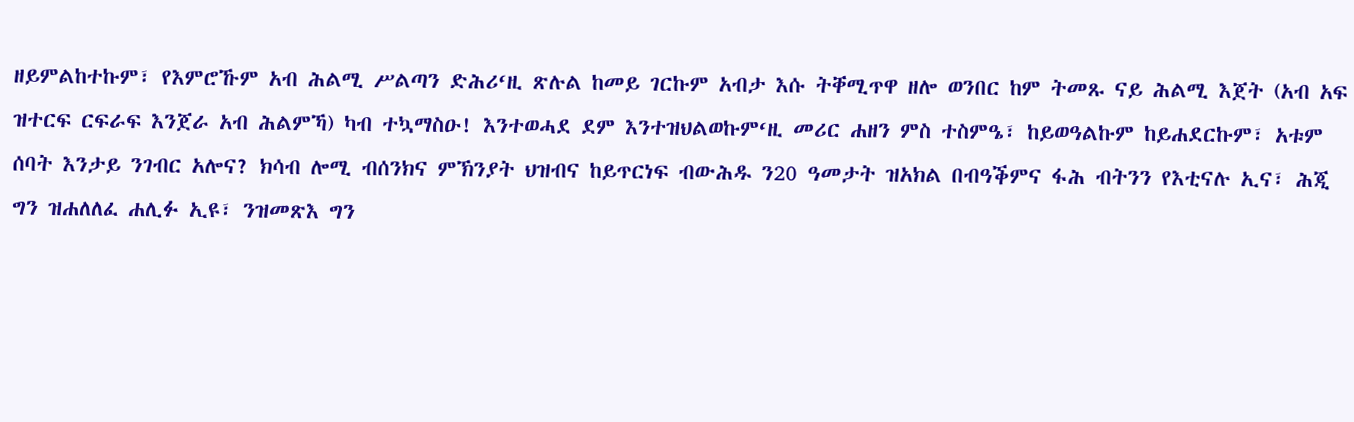ዘይምልከተኩም፣ የእምሮኹም አብ ሕልሚ ሥልጣን ድሕሪ‘ዚ ጽሉል ከመይ ገርኩም አብታ እሱ ትቐሚጥዋ ዘሎ ወንበር ከም ትመጹ ናይ ሕልሚ እጀት (አብ አፍ ዝተርፍ ርፍራፍ እንጀራ አብ ሕልምኻ) ካብ ተኳማስዑ! እንተወሓደ ደም እንተዝህልወኩም‘ዚ መሪር ሐዘን ምስ ተስምዔ፣ ከይወዓልኩም ከይሐደርኩም፣ አቱም ሰባት እንታይ ንገብር አሎና? ክሳብ ሎሚ ብሰንክና ምኽንያት ህዝብና ከይጥርነፍ ብውሕዱ ን20 ዓመታት ዝአክል በብዓቕምና ፋሕ ብትንን የእቲናሉ ኢና፣ ሕጂ ግን ዝሐለለፈ ሐሊፉ ኢዩ፣ ንዝመጽእ ግን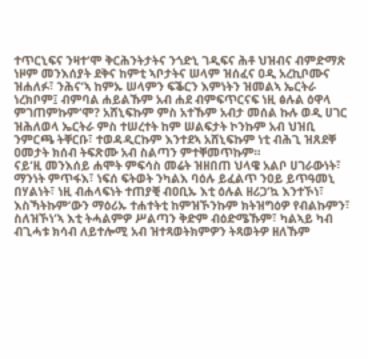ተጥርኒፍና ንዛተ‘ሞ ቅርሕንትታትና ንጎድኒ ገዲፍና ሕቶ ህዝብና ብምድማጽ ነዞም መንእሰያት ደቅና ከምቲ ኣቦታትና ሠላም ዝሰፈና ዐዲ አረኪቦሙና ዝሐለፉ፣ ንሕና‘ኣ ከምኡ ሠላምን ፍቕርን እምነትን ዝመልኣ ኤርትራ ነረክቦም፤ ብምባል ሐይልኹም አብ ሐደ ብምፍጥርናፍ ነዚ ፅሉል ዕዋላ ምገጠምኩም‘ሞ? አሸኒፍኩም ምስ አተኹም አብታ መሰል ኩሉ ወዲ ሀገር ዝሕለወላ ኤርትራ ምስ ተሠረተት ከም ሠልፍታት ኮንኩም አብ ህዝቢ ንምርጫ ትቐርቡ፣ ተወዳዲርኩም እንተደኣ አሸኒፍኩም ነቲ ብሕጊ ዝጸደቐ ዐመታት ክሰብ ትፍጽሙ አብ ስልጣን ምተቐመጥኩም።
ናይ‘ዚ መንእሰይ ሐሞት ምፍሳስ መሬት ዝዘበጠ ህላዌ አልቦ ሀገራውነት፣ ማንነት ምጥፋእ፣ ነፍሰ ፍትወት ንካልእ ባዕሉ ይፈልጥ ንዐይ ይጥዓመኒ በሃልነት፣ ነዚ ብሐላፍነት ተጠያቒ ብዐቢኡ እቲ ዕሉል ዘሪጋ‘ኳ እንተኾነ፣ እስኻትኩም‘ውን ማዕሪኡ ተሐተትቲ ከምዝኾንኩም ክትዝግዕዎ የብልኩምን፣ ስለዝኾነ‘ኣ እቲ ትሓልምዎ ሥልጣን ቅድም ብዕድሜኹም፣ ካልኣይ ካብ ብጊሓቱ ክሳብ ለይተሎሚ አብ ዝተጻወትክምዎን ትጻወትዎ ዘለኹም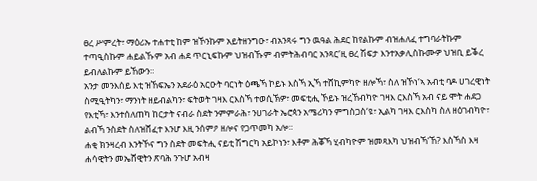ፀረ ሥምረት፣ ማዕሪኡ ተሐተቲ ከም ዝኾንኩም አይትዘንግዑ፣ ብአንጻሩ ግን ዉዓል ሕደር ከየልኩም ብዝሐለፈ ተግባራትኩም ተጣዒስኩም ሐይልኹም አብ ሐደ ጥርኒፍኩም ህዝብኹም ብምትሕብባር አንጻር‘ዚ ፀረ ሽፍታ እንተአቃሊስኩሙዎ ህዝቢ ይቕረ ይብለልኩም ይኸውን።
አንታ መንእሰይ እቲ ዝኸፍኤን አደራዕ አርዑት ባርነት ዕጫኻ ኮይኑ እስኻ ኢኻ ተሸኪምካዮ ዘሎኻ፣ ስለ ዝኾነ‘ኣ አብቲ ባዶ ሀገረዊነት ስሚዒትካን፣ ማንነት ዘይብልካን፣ ፍትወት ገዛእ ርእስኻ ተወሲኽዎ፣ መፍቲሒ ኾይኑ ዝረኸብካዮ ገዛእ ርእስኻ አብ ናይ ሞት ሐደጋ የእቲኻ፣ እንተሰለጠካ ከርታት ናብራ ስደት ንምምራሕ፣ ንሀገራት ኤሮጳን አሜሪካን ምግስጋስ‘ዩ፣ ኢልካ ገዛእ ርእስካ ስለ ዘዕገብካዮ፣ ልብኻ ንስደት ስለዝሸፈተ እንሆ እዚ ንሰምዖ ዘሎና የጋጥመካ አሎ።
ሐቂ ክንዛረብ እንትኾና ግን ስደት መፍትሒ ናይቲ ሽግርካ አይኮነን፣ እቶም ሕቖኻ ሂብካዮም ዝመጻእካ ህዝብኻ‘ኸ? እስኻስ እዛ ሐሳዊትን መኤሸዊትን ጽባሕ ንጉሆ አብዛ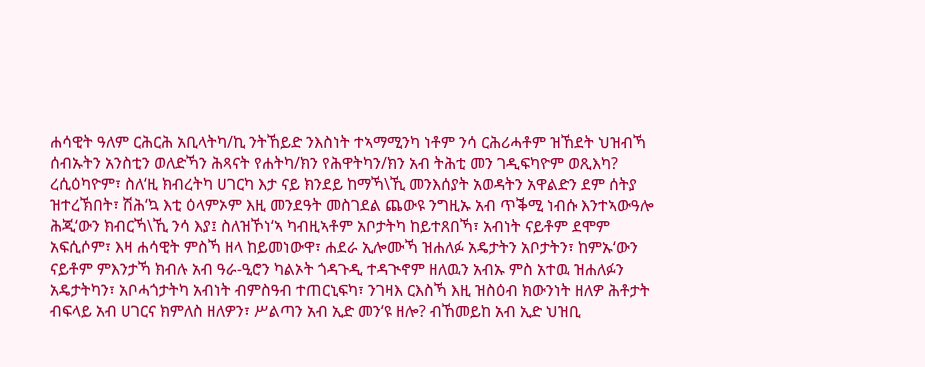ሐሳዊት ዓለም ርሕርሕ አቢላትካ/ኪ ንትኸይድ ንእስነት ተኣማሚንካ ነቶም ንሳ ርሕሪሓቶም ዝኸደት ህዝብኻ ሰብኡትን አንስቲን ወለድኻን ሕጻናት የሐትካ/ክን የሕዋትካን/ክን አብ ትሕቲ መን ገዲፍካዮም ወጺእካ? ረሲዕካዮም፣ ስለ‘ዚ ክብረትካ ሀገርካ እታ ናይ ክንደይ ከማኻ\ኺ መንእሰያት አወዳትን አዋልድን ደም ሰትያ ዝተረኽበት፣ ሽሕ‘ኳ እቲ ዕላምኦም እዚ መንደዓት መስገደል ጨውዩ ንግዚኡ አብ ጥቕሚ ነብሱ እንተኣውዓሎ ሕጂ‘ውን ክብርኻ\ኺ ንሳ እያ፤ ስለዝኾነ‘ኣ ካብዚኣቶም አቦታትካ ከይተጸበኻ፣ አብነት ናይቶም ደሞም አፍሲሶም፣ እዛ ሐሳዊት ምስኻ ዘላ ከይመነውዋ፣ ሐደራ ኢሎሙኻ ዝሐለፉ አዴታትን አቦታትን፣ ከምኡ‘ውን ናይቶም ምእንታኻ ክብሉ አብ ዓራ-ዒሮን ካልኦት ጎዳጉዲ ተዳጒኖም ዘለዉን አብኡ ምስ አተዉ ዝሐለፉን አዴታትካን፣ አቦሓጎታትካ አብነት ብምስዓብ ተጠርኒፍካ፣ ንገዛእ ርእስኻ እዚ ዝስዕብ ክውንነት ዘለዎ ሕቶታት ብፍላይ አብ ሀገርና ክምለስ ዘለዎን፣ ሥልጣን አብ ኢድ መን‘ዩ ዘሎ? ብኸመይከ አብ ኢድ ህዝቢ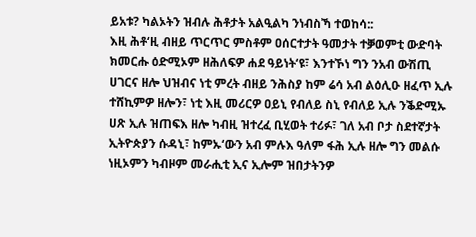ይአቱ? ካልኦትን ዝብሉ ሕቶታት አልዒልካ ንነብስኻ ተወከሳ::
እዚ ሕቶ‘ዚ ብዘይ ጥርጥር ምስቶም ዐሰርተታት ዓመታት ተቓወምቲ ውድባት ክመርሑ ዕድሚኦም ዘሕለፍዎ ሐደ ዓይነት‘ዩ፣ እንተኾነ ግን ንአብ ውሽጢ ሀገርና ዘሎ ህዝብና ነቲ ምረት ብዘይ ንሕስያ ከም ሬሳ አብ ልዕሊዑ ዘፈጥ ኢሉ ተሸኪምዎ ዘሎን፣ ነቲ እዚ መሪርዎ ዐይኒ የብለይ ስኒ የብለይ ኢሉ ንቕድሚኡ ሀጽ ኢሉ ዝጠፍእ ዘሎ ካብዚ ዝተረፈ ቢሂወት ተሪፉ፣ ገለ አብ ቦታ ስደተኛታት ኢትዮጵያን ሱዳኒ፣ ከምኡ‘ውን አብ ምሉእ ዓለም ፋሕ ኢሉ ዘሎ ግን መልሱ ነዚኦምን ካብዞም መራሒቲ ኢና ኢሎም ዝበታትንዎ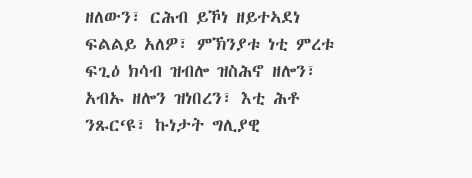ዘለውን፣ ርሕብ ይኾነ ዘይተኣደነ ፍልልይ አለዎ፣ ምኽንያቱ ነቲ ምረቱ ፍጊዕ ክሳብ ዝብሎ ዝስሕኖ ዘሎን፣ አብኡ ዘሎን ዝነበረን፣ እቲ ሕቶ ንጹር‘ዩ፣ ኩነታት ግሊያዊ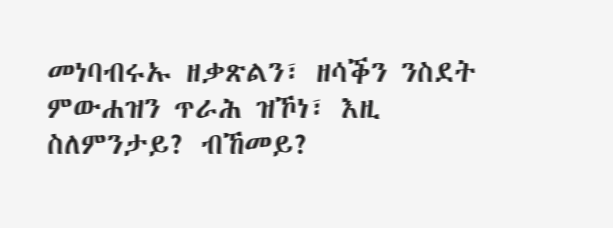መነባብሩኡ ዘቃጽልን፣ ዘሳቕን ንስደት ምውሐዝን ጥራሕ ዝኾነ፣ እዚ ስለምንታይ? ብኸመይ?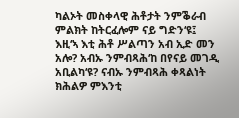ካልኦት መስቀላዊ ሕቶታት ንምቕራብ ምልክት ከትርፈሎም ናይ ግድን‘ዩ፤ እዚ‘ኣ እቲ ሕቶ ሥልጣን አብ ኢድ መን አሎ? አብኡ ንምብጻሕ‘ከ በየናይ መገዲ አቢልካ‘ዩ? ናብኡ ንምብጻሕ ቀጻልነት ክሕልዎ ምእንቲ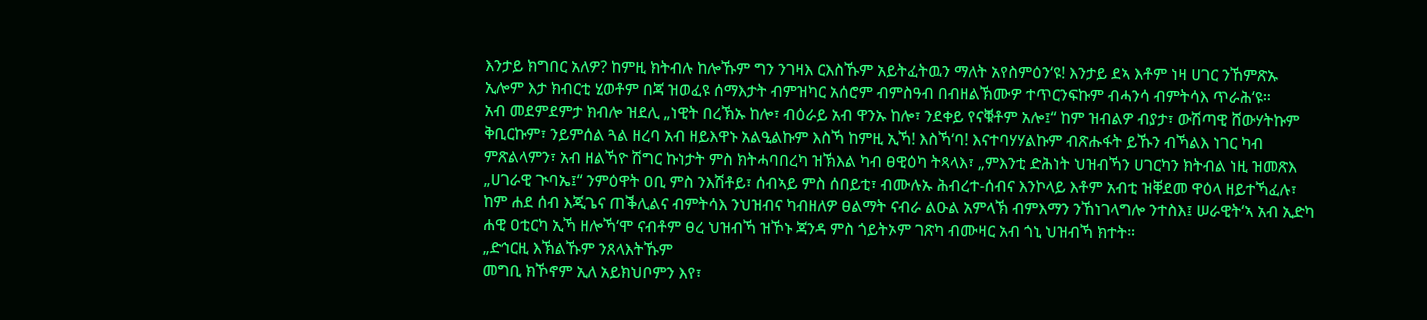እንታይ ክግበር አለዎ? ከምዚ ክትብሉ ከሎኹም ግን ንገዛእ ርእስኹም አይትፈትዉን ማለት አየስምዕን‘ዩ! እንታይ ደኣ እቶም ነዛ ሀገር ንኸምጽኡ ኢሎም እታ ክብርቲ ሂወቶም በጃ ዝወፈዩ ሰማእታት ብምዝካር አሰሮም ብምስዓብ በብዘልኽሙዎ ተጥርንፍኩም ብሓንሳ ብምትሳእ ጥራሕ‘ዩ።
አብ መደምደምታ ክብሎ ዝደሊ „ነዊት በረኽኡ ከሎ፣ ብዕራይ አብ ዋንኡ ከሎ፣ ንደቀይ የናቑቶም አሎ፤“ ከም ዝብልዎ ብያታ፣ ውሽጣዊ ሸውሃትኩም ቅቢርኩም፣ ንይምሰል ጓል ዘረባ አብ ዘይእዋኑ አልዒልኩም እስኻ ከምዚ ኢኻ! እስኻ‘ባ! እናተባሃሃልኩም ብጽሑፋት ይኹን ብኻልእ ነገር ካብ ምጽልላምን፣ አብ ዘልኻዮ ሽግር ኩነታት ምስ ክትሓባበረካ ዝኽእል ካብ ፀዊዕካ ትጻላእ፣ „ምእንቲ ድሕነት ህዝብኻን ሀገርካን ክትብል ነዚ ዝመጽእ „ሀገራዊ ጒባኤ፤“ ንምዕዋት ዐቢ ምስ ንእሽቶይ፣ ሰብኣይ ምስ ሰበይቲ፣ ብሙሉኡ ሕብረተ-ሰብና እንኮላይ እቶም አብቲ ዝቐደመ ዋዕላ ዘይተኻፈሉ፣ ከም ሐደ ሰብ እጂጌና ጠቕሊልና ብምትሳእ ንህዝብና ካብዘለዎ ፀልማት ናብራ ልዑል አምላኽ ብምእማን ንኸነገላግሎ ንተስእ፤ ሠራዊት‘ኣ አብ ኢድካ ሐዊ ዐቲርካ ኢኻ ዘሎኻ‘ሞ ናብቶም ፀረ ህዝብኻ ዝኾኑ ጃንዳ ምስ ጎይትኦም ገጽካ ብሙዛር አብ ጎኒ ህዝብኻ ክተት።
„ድኅርዚ እኽልኹም ንጸላእትኹም
መግቢ ክኾኖም ኢለ አይክህቦምን እየ፣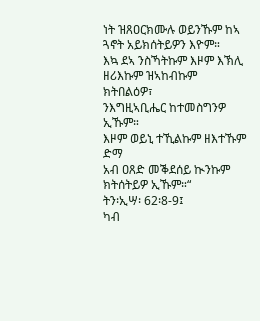ነት ዝጸዐርክሙሉ ወይንኹም ከኣ
ጓኖት አይክሰትይዎን እዮም።
እኳ ደኣ ንስኻትኩም እዞም እኽሊ
ዘሪእኩም ዝኣከብኩም ክትበልዕዎ፣
ንእግዚኣቢሔር ከተመስግንዎ ኢኹም።
እዞም ወይኒ ተኺልኩም ዘእተኹም
ድማ
አብ ዐጸድ መቕደሰይ ኲንኩም
ክትሰትይዎ ኢኹም።“
ትን፡ኢሣ፡ 62፡8-9፤
ካብ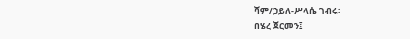ሻም/ኃይለ-ሥላሴ ገብሩ፡
በሄረ ጀርመን፤